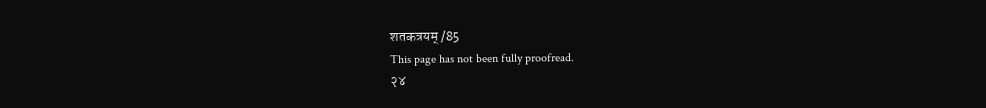शतकत्रयम् /85
This page has not been fully proofread.
२४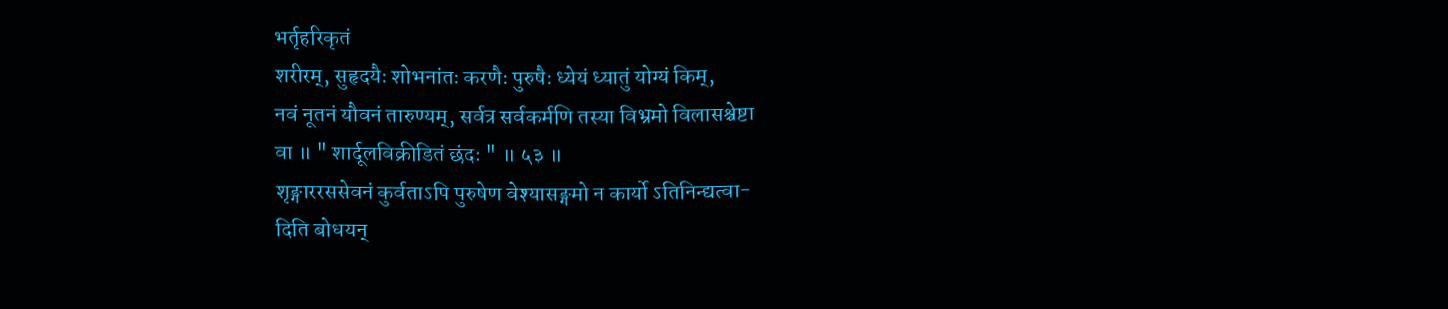भर्तृहरिकृतं
शरीरम्, सुहृदयैः शोभनांतः करणैः पुरुषैः ध्येयं ध्यातुं योग्यं किम्,
नवं नूतनं यौवनं तारुण्यम्, सर्वत्र सर्वकर्मणि तस्या विभ्रमो विलासश्चेष्टा
वा ॥ " शार्दूलविक्रीडितं छंदः " ॥ ५३ ॥
शृङ्गाररससेवनं कुर्वताऽपि पुरुषेण वेश्यासङ्गमो न कार्यो ऽतिनिन्द्यत्वा-
दिति बोधयन्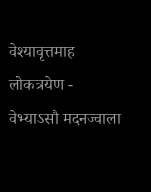वेश्यावृत्तमाह लोकत्रयेण -
वेभ्याऽसौ मदनज्वाला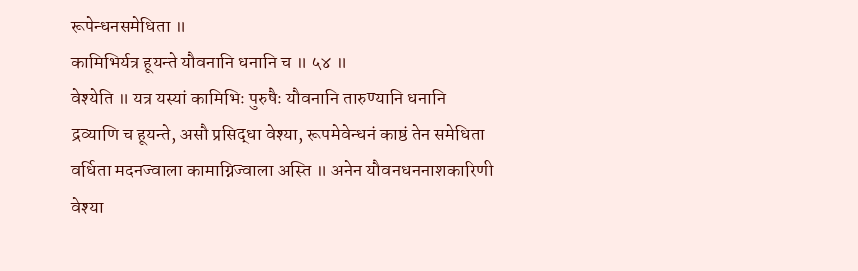रूपेन्धनसमेधिता ॥
कामिभिर्यत्र हूयन्ते यौवनानि धनानि च ॥ ५४ ॥
वेश्येति ॥ यत्र यस्यां कामिभिः पुरुषैः यौवनानि तारुण्यानि धनानि
द्रव्याणि च हूयन्ते, असौ प्रसिद्धा वेश्या, रूपमेवेन्धनं काष्ठं तेन समेधिता
वर्धिता मदनज्वाला कामाग्निज्वाला अस्ति ॥ अनेन यौवनधननाशकारिणी
वेश्या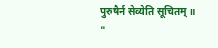पुरुषैर्न सेव्येति सूचितम् ॥
"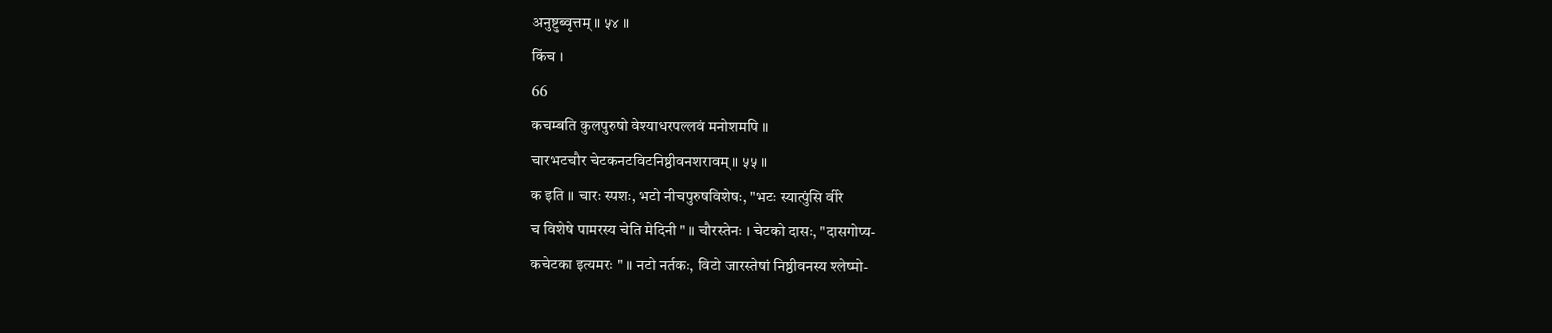अनुष्टुब्वृत्तम् ॥ ५४ ॥
किंच ।
66
कचम्बति कुलपुरुषो वेश्याधरपल्लवं मनोशमपि ॥
चारभटचौर चेटकनटविटनिष्ठीवनशरावम् ॥ ५५ ॥
क इति ॥ चारः स्पशः, भटो नीचपुरुषविशेषः, "भटः स्यात्पुंसि वीरे
च विशेषे पामरस्य चेति मेदिनी " ॥ चौरस्तेनः । चेटको दासः, "दासगोप्य-
कचेटका इत्यमरः " ॥ नटो नर्तकः, विटो जारस्तेषां निष्ठीवनस्य श्लेष्मो-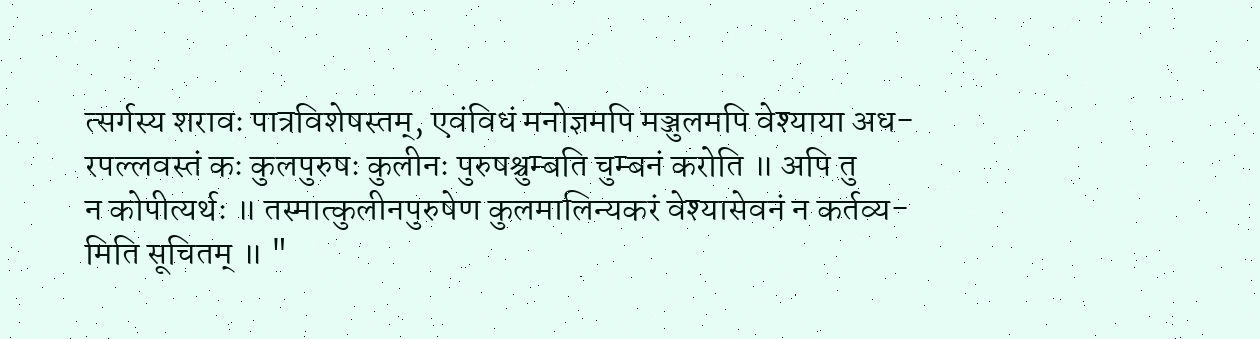त्सर्गस्य शरावः पात्रविशेषस्तम्, एवंविधं मनोज्ञमपि मञ्जुलमपि वेश्याया अध-
रपल्लवस्तं कः कुलपुरुषः कुलीनः पुरुषश्चुम्बति चुम्बनं करोति ॥ अपि तु
न कोपीत्यर्थः ॥ तस्मात्कुलीनपुरुषेण कुलमालिन्यकरं वेश्यासेवनं न कर्तव्य-
मिति सूचितम् ॥ "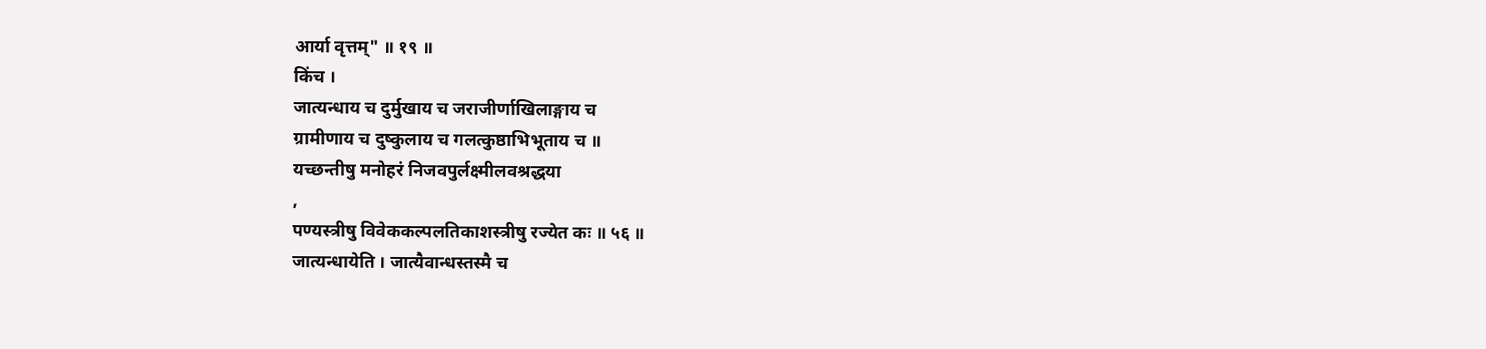आर्या वृत्तम्" ॥ १९ ॥
किंच ।
जात्यन्धाय च दुर्मुखाय च जराजीर्णाखिलाङ्गाय च
ग्रामीणाय च दुष्कुलाय च गलत्कुष्ठाभिभूताय च ॥
यच्छन्तीषु मनोहरं निजवपुर्लक्ष्मीलवश्रद्धया
,
पण्यस्त्रीषु विवेककल्पलतिकाशस्त्रीषु रज्येत कः ॥ ५६ ॥
जात्यन्धायेति । जात्यैवान्धस्तस्मै च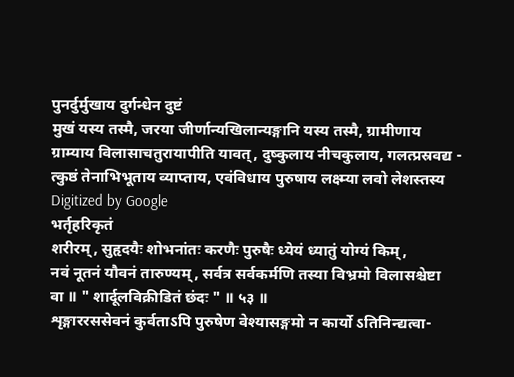पुनर्दुर्मुखाय दुर्गन्धेन दुष्टं
मुखं यस्य तस्मै, जरया जीर्णान्यखिलान्यङ्गानि यस्य तस्मै, ग्रामीणाय
ग्राम्याय विलासाचतुरायापीति यावत्, दुष्कुलाय नीचकुलाय, गलत्प्रस्रवद्य -
त्कुष्ठं तेनाभिभूताय व्याप्ताय, एवंविधाय पुरुषाय लक्ष्म्या लवो लेशस्तस्य
Digitized by Google
भर्तृहरिकृतं
शरीरम्, सुहृदयैः शोभनांतः करणैः पुरुषैः ध्येयं ध्यातुं योग्यं किम्,
नवं नूतनं यौवनं तारुण्यम्, सर्वत्र सर्वकर्मणि तस्या विभ्रमो विलासश्चेष्टा
वा ॥ " शार्दूलविक्रीडितं छंदः " ॥ ५३ ॥
शृङ्गाररससेवनं कुर्वताऽपि पुरुषेण वेश्यासङ्गमो न कार्यो ऽतिनिन्द्यत्वा-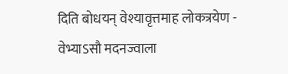दिति बोधयन् वेश्यावृत्तमाह लोकत्रयेण -
वेभ्याऽसौ मदनज्वाला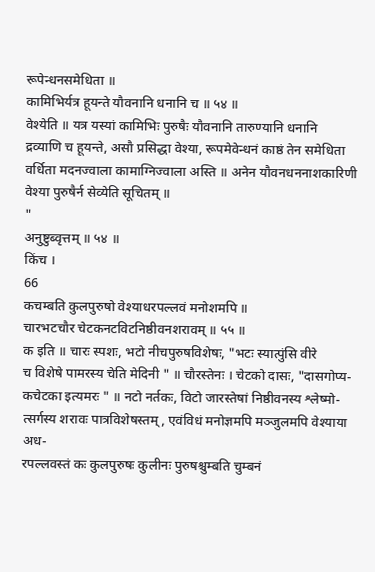रूपेन्धनसमेधिता ॥
कामिभिर्यत्र हूयन्ते यौवनानि धनानि च ॥ ५४ ॥
वेश्येति ॥ यत्र यस्यां कामिभिः पुरुषैः यौवनानि तारुण्यानि धनानि
द्रव्याणि च हूयन्ते, असौ प्रसिद्धा वेश्या, रूपमेवेन्धनं काष्ठं तेन समेधिता
वर्धिता मदनज्वाला कामाग्निज्वाला अस्ति ॥ अनेन यौवनधननाशकारिणी
वेश्या पुरुषैर्न सेव्येति सूचितम् ॥
"
अनुष्टुब्वृत्तम् ॥ ५४ ॥
किंच ।
66
कचम्बति कुलपुरुषो वेश्याधरपल्लवं मनोशमपि ॥
चारभटचौर चेटकनटविटनिष्ठीवनशरावम् ॥ ५५ ॥
क इति ॥ चारः स्पशः, भटो नीचपुरुषविशेषः, "भटः स्यात्पुंसि वीरे
च विशेषे पामरस्य चेति मेदिनी " ॥ चौरस्तेनः । चेटको दासः, "दासगोप्य-
कचेटका इत्यमरः " ॥ नटो नर्तकः, विटो जारस्तेषां निष्ठीवनस्य श्लेष्मो-
त्सर्गस्य शरावः पात्रविशेषस्तम्, एवंविधं मनोज्ञमपि मञ्जुलमपि वेश्याया अध-
रपल्लवस्तं कः कुलपुरुषः कुलीनः पुरुषश्चुम्बति चुम्बनं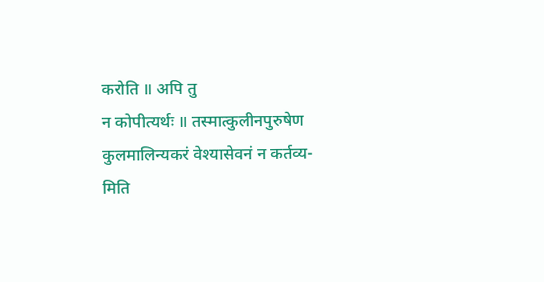करोति ॥ अपि तु
न कोपीत्यर्थः ॥ तस्मात्कुलीनपुरुषेण कुलमालिन्यकरं वेश्यासेवनं न कर्तव्य-
मिति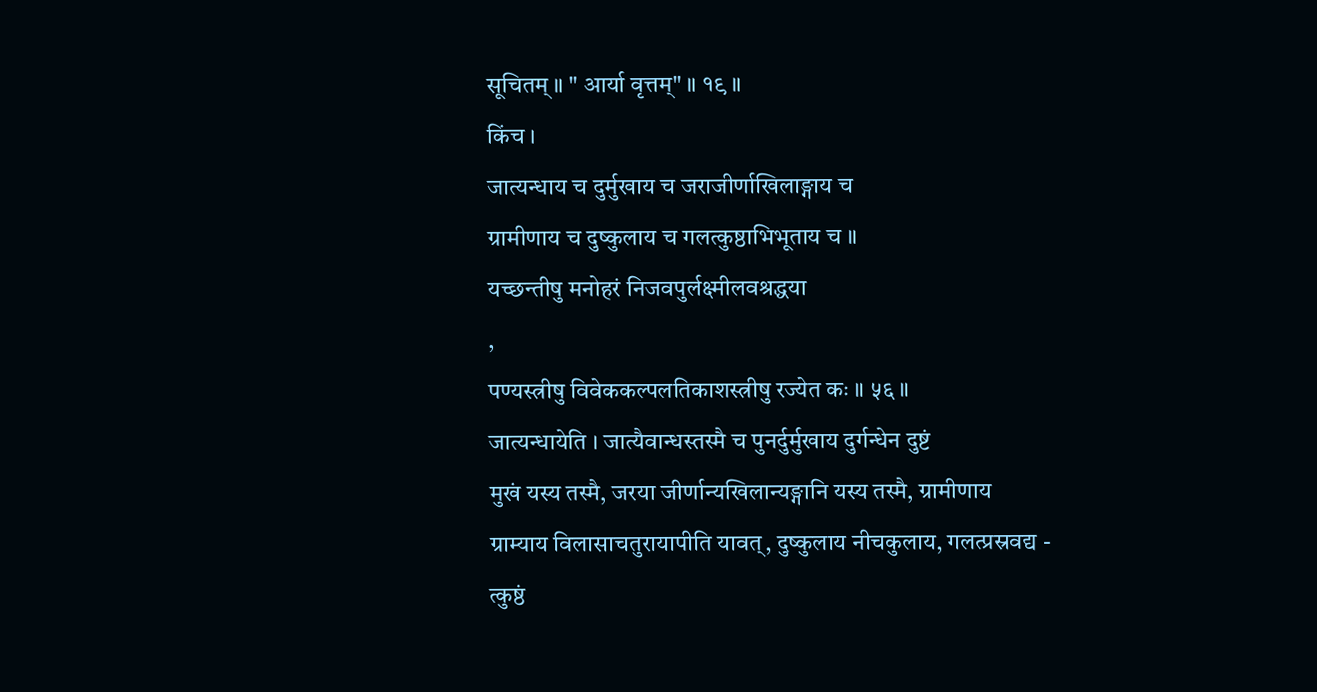सूचितम् ॥ " आर्या वृत्तम्" ॥ १९ ॥
किंच ।
जात्यन्धाय च दुर्मुखाय च जराजीर्णाखिलाङ्गाय च
ग्रामीणाय च दुष्कुलाय च गलत्कुष्ठाभिभूताय च ॥
यच्छन्तीषु मनोहरं निजवपुर्लक्ष्मीलवश्रद्धया
,
पण्यस्त्रीषु विवेककल्पलतिकाशस्त्रीषु रज्येत कः ॥ ५६ ॥
जात्यन्धायेति । जात्यैवान्धस्तस्मै च पुनर्दुर्मुखाय दुर्गन्धेन दुष्टं
मुखं यस्य तस्मै, जरया जीर्णान्यखिलान्यङ्गानि यस्य तस्मै, ग्रामीणाय
ग्राम्याय विलासाचतुरायापीति यावत्, दुष्कुलाय नीचकुलाय, गलत्प्रस्रवद्य -
त्कुष्ठं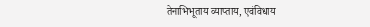तेनाभिभूताय व्याप्ताय, एवंविधाय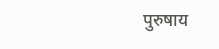पुरुषाय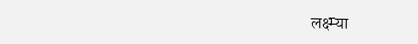लक्ष्म्या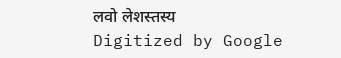लवो लेशस्तस्य
Digitized by Google